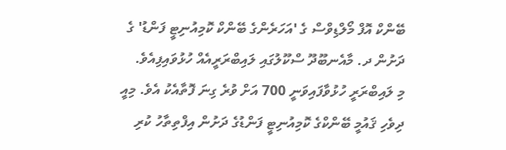ބޭންކް އޮފް މޯލްޑިވްސް ގެ 'އަހަރެންގެ ބޭންކް ކޮމިއުނިޓީ ފަންޑު' ގެ ދަށުން ދ. މާއެނބޫދޫ ސްކޫލުގައި ލައިބްރަރީއެއް ހުޅުވައިފިއެވެ.
މި ލައިބްރަރީ ހުޅުވާފައިވަނީ 700 އަށް ވުރެ ގިނަ ފޮތާއެކު އެވެ. މިއީ ދިވެހި ޤައުމީ ބޭންކްގެ ކޮމިއުނިޓީ ފަންޑުގެ ދަށުން އިފްތިތާހު ކުރި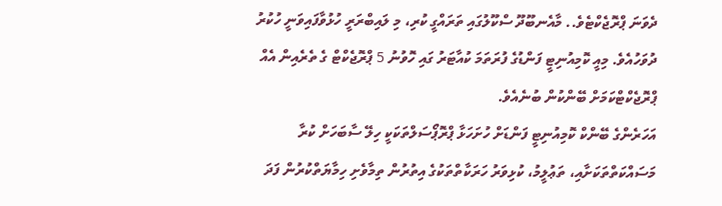ދެވަނަ ޕްރޮޖެކްޓެވެ.. މާއެނބޫދޫ ސްކޫލުގައި ތަރައްގީ ކުރި، މި ލައިބްރަރީ ހުޅުވާފައިވަނީ ހުކުރު ދުވަހުއެވެ. މިއީ ކޮމިއުނިޓީ ފަންޑުގެ ފުރަތަމަ ކުއާޓަރު ގައި ހޮވުނު 5 ޕްރޮޖެކްޓް ގެ ތެރެއިން އެއް ޕްރޮޖެކްޓްކަމަށް ބޭންކުން ބުނެއެވެ.
އަހަރެންގެ ބޭންކް ކޮމިއުނިޓީ ފަންޑަށް ހުށަހަޅާ ޕްރޮޕޯސަލްތަކަކީ ހިލޭ ސާބަހަށް ކުރާ މަސައްކަތްތަކަށާއި، ތަޢުލީމު، ކުޅިވަރު ހަރަކާތްތަކުގެ އިތުރުން ތިމާވެށި ހިމާޔަތްކުރުން ފަދަ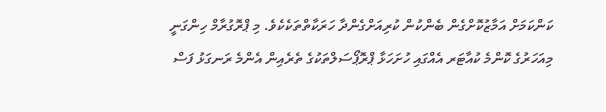ކަންކަމަށް އަމާޒުކޮށްގެން ބެންކުން ކުރިއަށްގެންދާ ހަރަކާތްތަކެކެވެ. މި ޕްރޮގުރާމް ހިންގަނީ މިއަހަރުގެ ކޮންމެ ކުއާޓަރ އެއްގައި ހުށަހަޅާ ޕްރޮޕޯސަލްތަކުގެ ތެރެއިން އެންމެ ރަނގަޅު ފަސް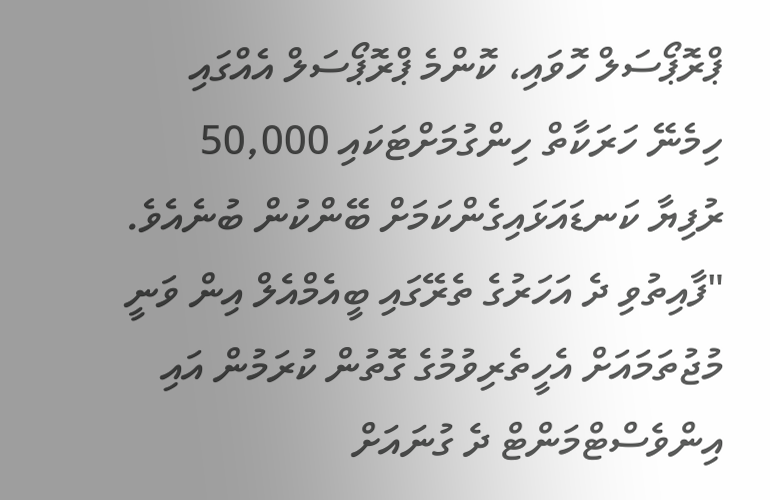ޕްރޮޕޯސަލް ހޮވައި، ކޮންމެ ޕްރޮޕޯސަލް އެއްގައި ހިމެނޭ ހަރަކާތް ހިންގުމަށްޓަކައި 50,000 ރުފިޔާ ކަނޑައަޅައިގެންކަމަށް ބޭންކުން ބުނެއެވެ.
"ފާއިތުވި ދެ އަހަރުގެ ތެރޭގައި ބީއެމްއެލް އިން ވަނީ މުޖުތަމައަށް އެހީތެރިވުމުގެ ގޮތުން ކުރަމުން އައި އިންވެސްޓްމަންޓް ދެ ގުނައަށް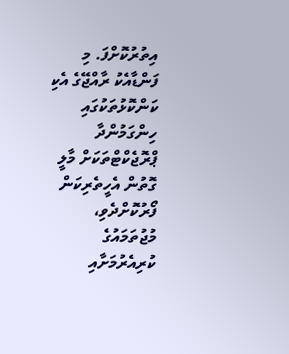އިތުރުކޮށްފަ. މި ފަންޑާއެކު ރާއްޖޭގެ އެކި ކަންކޮޅުތަކުގައި ހިންގަމުންދާ ޕްރޮޖެކްޓްތަކަށް މާލީ ގޮތުން އެހީތެރިކަން ފޯރުކޮށްދެވި، މުޖުތަމައުގެ ކުރިއެރުމަށާއި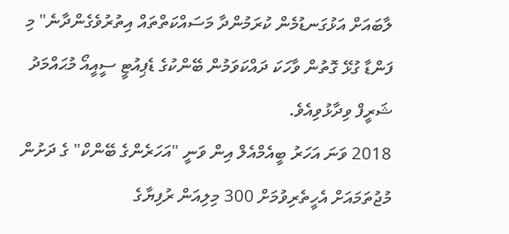ލާބައަށް އަޅުގަނޑުމެން ކުރަމުންދާ މަސައްކަތްތައް އިތުރުވެގެންދާނެ" މި ފަންޑާ ގުޅޭ ގޮތުން ވާހަކަ ދައްކަވަމުން ބޭންކުގެ ޑެޕިއުޓީ ސީއީއޯ މުޙައްމަދު ޝަރީފް ވިދާޅުވިއެވެ.
2018 ވަނަ އަހަރު ބީއެމްއެލް އިން ވަނީ "އަހަރެންގެ ބޭންކް" ގެ ދަށުން މުޖުތަމައަށް އެހީތެރިވުމަށް 300 މިލިއަން ރުފިޔާގެ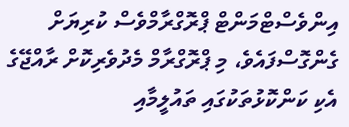އިންވެސްޓްމަންޓް ޕްރޮގްރާމްވެސް ކުރިޔަށް ގެންގޮސްފައެވެ، މި ޕްރޮގްރާމް މެދުވެރިކޮށް ރާއްޖޭގެ އެކި ކަންކޮޅުތަކުގައި ތައުލީމާއި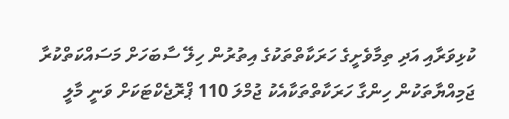ކުޅިވަރާއި އަދި ތިމާވެށީގެ ހަރަކާތްތަކުގެ އިތުރުން ހިލޭ ސާބަހަށް މަސައްކަތްކުރާ ޖަމިއްޔާތަކުން ހިންގާ ހަރަކާތްތަކާއެކު ޖުމްލަ 110 ޕްރޮޖެކްޓަކަށް ވަނީ މާލީ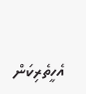އެހީތެރިކަން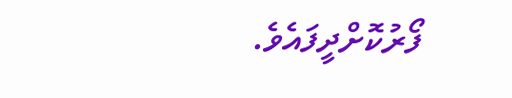ފޯރުކޮށްދީފައެވެ.